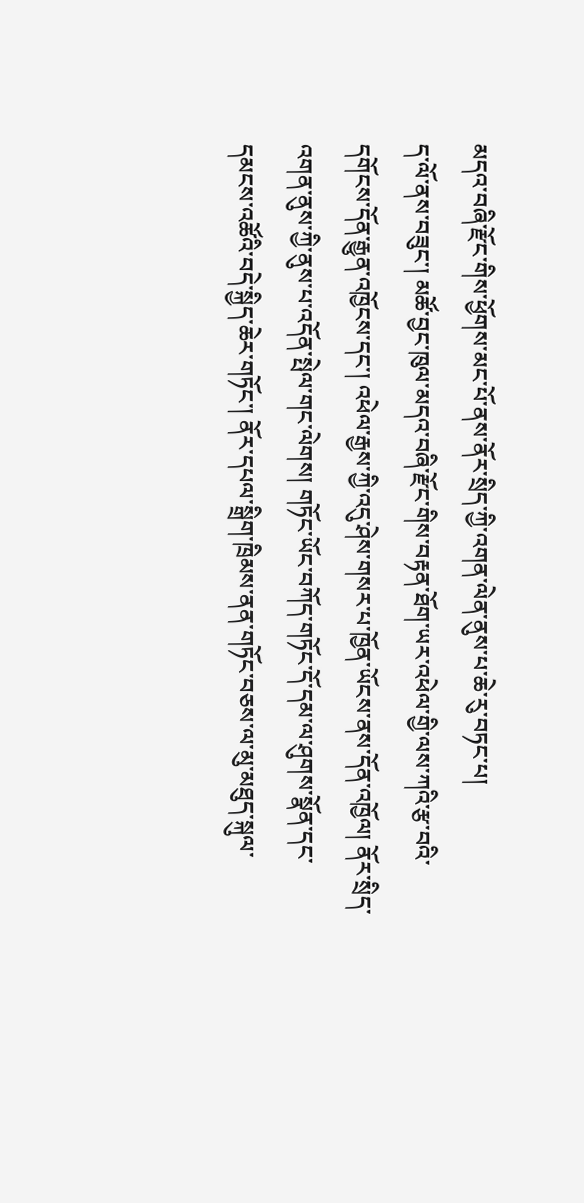མདའ་བཞི་རྫོང་གིས་ཕྱོགས་མང་པོ་ནས་ནོར་སྲིད་ཀྱི་འགན་ལེན་ནུས་པ་ཆེ་རུ་བཏང་པ།
ད་ལོ་ནས་བཟུང་། མཚོ་བྱང་ཁུལ་མདའ་བཞི་རྫོང་གིས་བརྟན་ཐོག་ཡར་འཕེལ་གྱི་ལས་ཀའི་རྩ་བའི་དགོངས་དོན་རྒྱུན་འཁྱོངས་དང་། འཕེལ་རྒྱས་ཀྱི་འདུ་ཤེས་གསར་པ་ཁྱོན་ཡོངས་ནས་དོན་འཁྱོལ། ནོར་སྲིད་འགན་ནུས་ཀྱི་ནུས་པ་འདོན་སྤེལ་གང་ལེགས། གཏོང་ཡོང་བཀོད་གཏོང་དོ་དམ་ལ་ཤུགས་སྣོན་དང་དམངས་འཚོའི་བདེ་སྐྱིད་ཆེར་གཏོང་། ནོར་དཔལ་སྒྲིག་ཁྲིམས་ནན་གཏོང་བཅས་ལ་མུ་མཐུད་སྐུལ་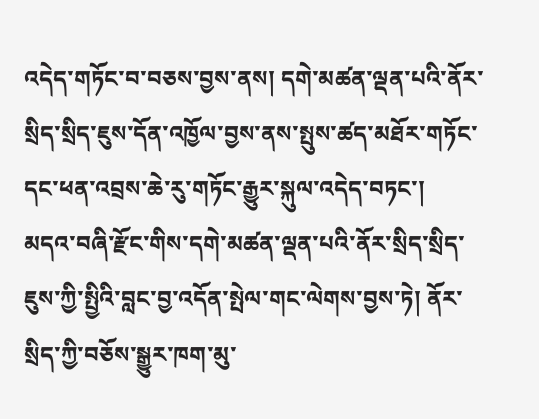འདེད་གཏོང་བ་བཅས་བྱས་ནས། དགེ་མཚན་ལྡན་པའི་ནོར་སྲིད་སྲིད་ཇུས་དོན་འཁྱོལ་བྱས་ནས་སྤུས་ཚད་མཐོར་གཏོང་དང་ཕན་འབྲས་ཆེ་རུ་གཏོང་རྒྱུར་སྐུལ་འདེད་བཏང་།
མདའ་བཞི་རྫོང་གིས་དགེ་མཚན་ལྡན་པའི་ནོར་སྲིད་སྲིད་ཇུས་ཀྱི་སྤྱིའི་བླང་བྱ་འདོན་སྤེལ་གང་ལེགས་བྱས་ཏེ། ནོར་སྲིད་ཀྱི་བཅོས་སྒྱུར་ཁག་མུ་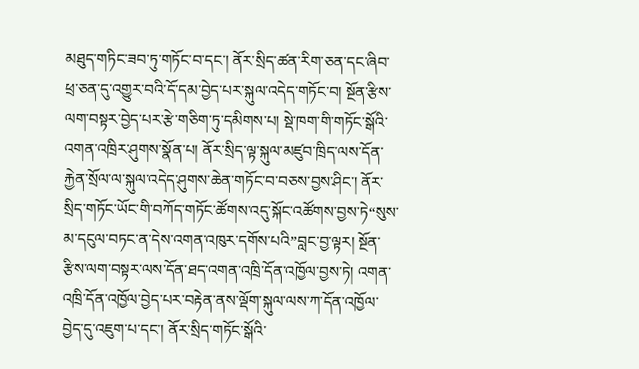མཐུད་གཏིང་ཟབ་ཏུ་གཏོང་བ་དང་། ནོར་སྲིད་ཚན་རིག་ཅན་དང་ཞིབ་ཕྲ་ཅན་དུ་འགྱུར་བའི་དོ་དམ་བྱེད་པར་སྐུལ་འདེད་གཏོང་བ། སྔོན་རྩིས་ལག་བསྟར་བྱེད་པར་རྩེ་གཅིག་ཏུ་དམིགས་པ། སྡེ་ཁག་གི་གཏོང་སྒོའི་འགན་འཁྲིར་ཤུགས་སྣོན་པ། ནོར་སྲིད་ལྟ་སྐུལ་མཛུབ་ཁྲིད་ལས་དོན་རྐྱེན་སྲོལ་ལ་སྐུལ་འདེད་ཤུགས་ཆེན་གཏོང་བ་བཅས་བྱས་ཤིང་། ནོར་སྲིད་གཏོང་ཡོང་གི་བཀོད་གཏོང་ཚོགས་འདུ་སྐོང་འཚོགས་བྱས་ཏེ“སུས་མ་དངུལ་བཏང་ན་དེས་འགན་འཁུར་དགོས་པའི”བླང་བྱ་ལྟར། སྔོན་རྩིས་ལག་བསྟར་ལས་དོན་ཐད་འགན་འཁྲི་དོན་འཁྱོལ་བྱས་ཏེ། འགན་འཁྲི་དོན་འཁྱོལ་བྱེད་པར་བརྟེན་ནས་ལྡོག་སྐུལ་ལས་ཀ་དོན་འཁྱོལ་བྱེད་དུ་འཇུག་པ་དང་། ནོར་སྲིད་གཏོང་སྒོའི་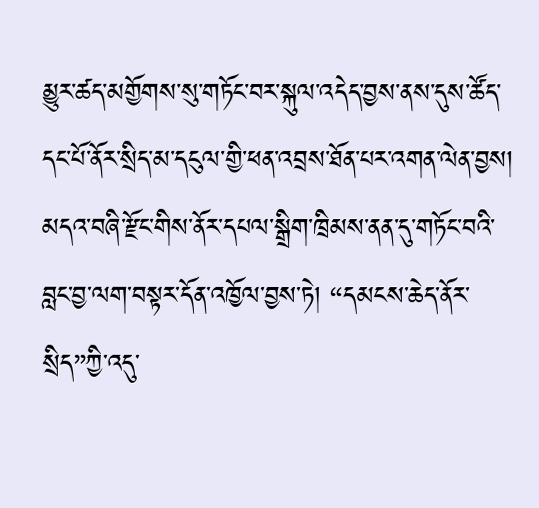མྱུར་ཚད་མགྱོགས་སུ་གཏོང་བར་སྐུལ་འདེད་བྱས་ནས་དུས་ཚོད་དང་པོ་ནོར་སྲིད་མ་དངུལ་གྱི་ཕན་འབྲས་ཐོན་པར་འགན་ལེན་བྱས།
མདའ་བཞི་རྫོང་གིས་ནོར་དཔལ་སྒྲིག་ཁྲིམས་ནན་དུ་གཏོང་བའི་བླང་བྱ་ལག་བསྟར་དོན་འཁྱོལ་བྱས་ཏེ། “དམངས་ཆེད་ནོར་སྲིད”ཀྱི་འདུ་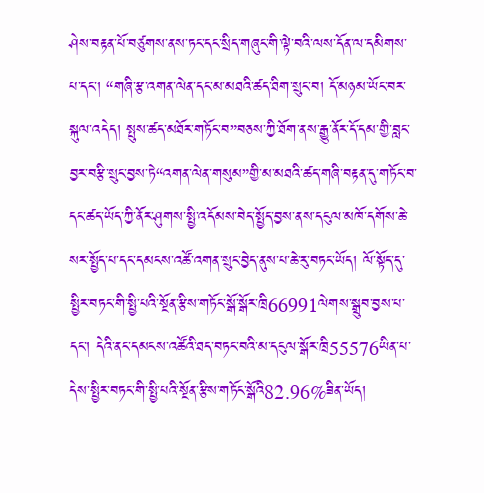ཤེས་བརྟན་པོ་བཙུགས་ནས་ཏང་དང་སྲིད་གཞུང་གི་ལྟེ་བའི་ལས་དོན་ལ་དམིགས་པ་དང་། “གཞི་རྩ་འགན་ལེན་དང་མ་མཐའི་ཚད་ཐིག་སྲུང་བ། དོ་མཉམ་ཡོང་བར་སྐུལ་འདེད། སྤུས་ཚད་མཐོར་གཏོང་བ”བཅས་ཀྱི་ཐོག་ནས་རྒྱུ་ནོར་དོ་དམ་གྱི་བླང་བྱར་བརྩི་སྲུང་བྱས་ཏེ“འགན་ལེན་གསུམ”གྱི་མ་མཐའི་ཚད་གཞི་བརྟན་དུ་གཏོང་བ་དང་ཚད་ཡོད་ཀྱི་ནོར་ཤུགས་སྤྱི་འདོམས་བེད་སྤྱོད་བྱས་ནས་དངུལ་མཁོ་དགོས་ཆེ་སར་སྤྱོད་པ་དང་དམངས་འཚོ་འགན་སྲུང་བྱེད་ནུས་པ་ཆེ་རུ་བཏང་ཡོད། ལོ་སྟོད་དུ་སྤྱིར་བཏང་གི་སྤྱི་པའི་སྔོན་རྩིས་གཏོང་སྒོ་སྒོར་ཁྲི66991ལེགས་སྒྲུབ་བྱས་པ་དང་། དེའི་ནང་དམངས་འཚོའི་ཐད་བཏང་བའི་མ་དངུལ་སྒོར་ཁྲི55576ཡིན་པ་དེས་སྤྱིར་བཏང་གི་སྤྱི་པའི་སྔོན་རྩིས་གཏོང་སྒོའི82.96%ཟིན་ཡོད།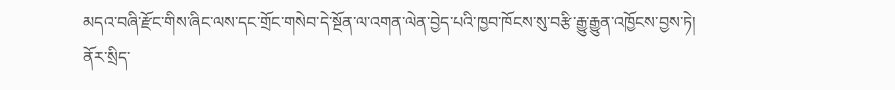མདའ་བཞི་རྫོང་གིས་ཞིང་ལས་དང་གྲོང་གསེབ་དེ་སྔོན་ལ་འགན་ལེན་བྱེད་པའི་ཁྱབ་ཁོངས་སུ་བརྩི་རྒྱུ་རྒྱུན་འཁྱོངས་བྱས་ཏེ། ནོར་སྲིད་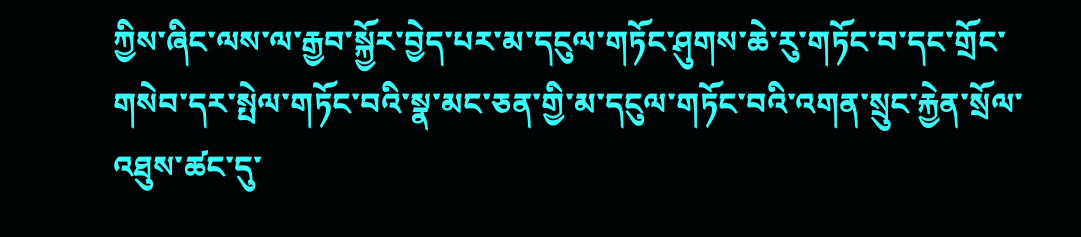ཀྱིས་ཞིང་ལས་ལ་རྒྱབ་སྐྱོར་བྱེད་པར་མ་དངུལ་གཏོང་ཤུགས་ཆེ་རུ་གཏོང་བ་དང་གྲོང་གསེབ་དར་སྤེལ་གཏོང་བའི་སྣ་མང་ཅན་གྱི་མ་དངུལ་གཏོང་བའི་འགན་སྲུང་རྐྱེན་སྲོལ་འཐུས་ཚང་དུ་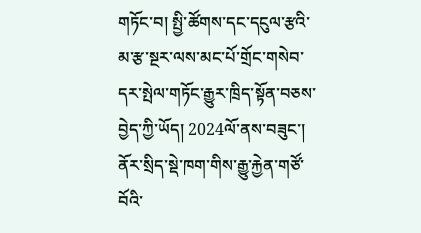གཏོང་བ། སྤྱི་ཚོགས་དང་དངུལ་རྩའི་མ་རྩ་སྔར་ལས་མང་པོ་གྲོང་གསེབ་དར་སྤེལ་གཏོང་རྒྱུར་ཁྲིད་སྟོན་བཅས་བྱེད་ཀྱི་ཡོད། 2024ལོ་ནས་བཟུང་། ནོར་སྲིད་སྡེ་ཁག་གིས་རྒྱུ་རྐྱེན་གཙོ་བོའི་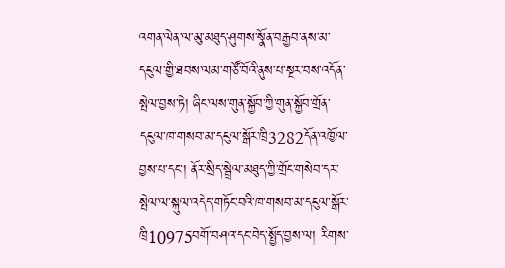འགན་ལེན་ལ་མུ་མཐུད་ཤུགས་སྣོན་བརྒྱབ་ནས་མ་དངུལ་གྱི་ཐབས་ལམ་གཙོ་བོའི་ནུས་པ་སྔར་བས་འདོན་སྤེལ་བྱས་ཏེ། ཞིང་ལས་གུན་སྐྱོབ་ཀྱི་གུན་སྐྱོབ་གྲོན་དངུལ་ཁ་གསབ་མ་དངུལ་སྒོར་ཁྲི3282དོན་འཁྱོལ་བྱས་པ་དང་། ནོར་སྲིད་སྦྲེལ་མཐུད་ཀྱི་གྲོང་གསེབ་དར་སྤེལ་ལ་སྐུལ་འདེད་གཏོང་བའི་ཁ་གསབ་མ་དངུལ་སྒོར་ཁྲི10975བགོ་བཤའ་དང་བེད་སྤྱོད་བྱས་ལ། རིགས་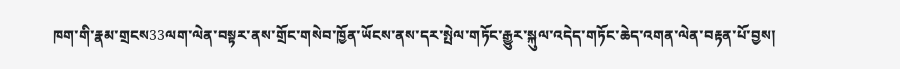ཁག་གི་རྣམ་གྲངས33ལག་ལེན་བསྟར་ནས་གྲོང་གསེབ་ཁྱོན་ཡོངས་ནས་དར་སྤེལ་གཏོང་རྒྱུར་སྐུལ་འདེད་གཏོང་ཆེད་འགན་ལེན་བརྟན་པོ་བྱས།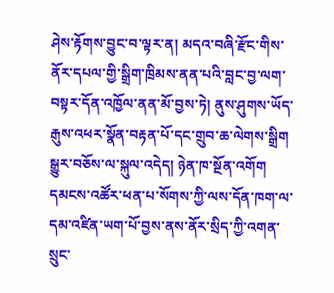ཤེས་རྟོགས་བྱུང་བ་ལྟར་ན། མདའ་བཞི་རྫོང་གིས་ནོར་དཔལ་གྱི་སྒྲིག་ཁྲིམས་ནན་པའི་བླང་བྱ་ལག་བསྟར་དོན་འཁྱོལ་ནན་མོ་བྱས་ཏེ། ནུས་ཤུགས་ཡོད་རྒུས་འཕར་སྣོན་བརྟན་པོ་དང་གྲུབ་ཆ་ལེགས་སྒྲིག སྒྱུར་བཅོས་ལ་སྐུལ་འདེད། ཉེན་ཁ་སྔོན་འགོག དམངས་འཚོར་ཕན་པ་སོགས་ཀྱི་ལས་དོན་ཁག་ལ་དམ་འཛིན་ཡག་པོ་བྱས་ནས་ནོར་སྲིད་ཀྱི་འགན་སྲུང་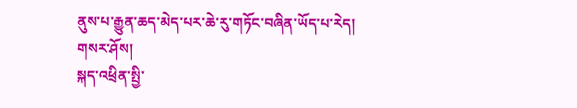ནུས་པ་རྒྱུན་ཆད་མེད་པར་ཆེ་རུ་གཏོང་བཞིན་ཡོད་པ་རེད།
གསར་ཤོས།
སྐད་འཕྲིན་སྤྱི་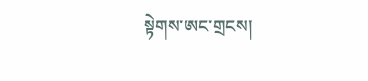སྟེགས་ཨང་གྲངས།